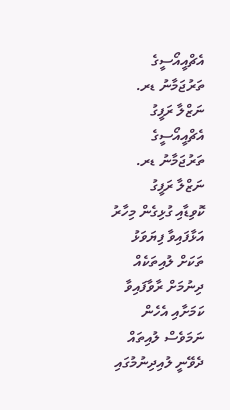އެޗްއީއޯސީގެ ތަރުޖަމާނު ޑރ. ނަޒްލާ ރަފީގު
އެޗްއީއޯސީގެ ތަރުޖަމާނު ޑރ. ނަޒްލާ ރަފީގު
ކޮވިޑާއި ގުޅިގެން މިހާރު އަޅާފައިވާ ފިޔަވަޅު ތަކަށް ލުއިތަކެއް ދިނުމަށް ރާވާފައިވާ ކަމަށާއި އެހެން ނަމަވެސް ލުއިތައް ދެވޭނީ ލުއިދިނުމުގައި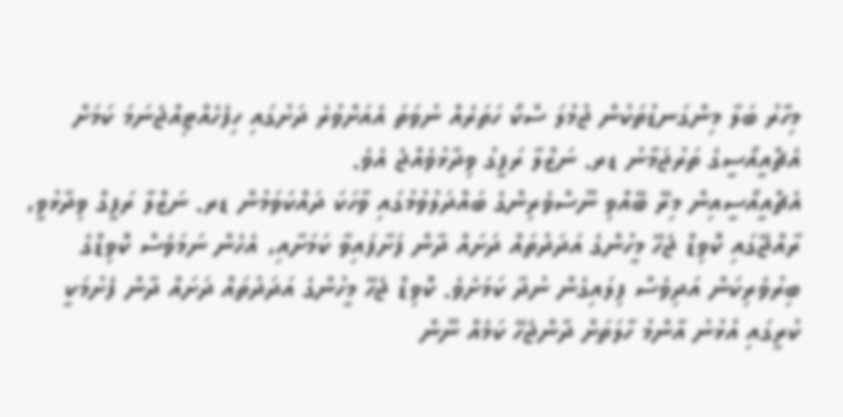މިހާރު ބަލާ މިންގަނޑުތަކުން ޖުމުލަ ސްކޯ ހަތަރެއް ނުވަތަ އެއަށްވުރެ ދަށުގައި ހިފެހެއްޓިއްޖެނަމަ ކަމަށް އެޗްއީއޯސީގެ ތަރުޖަމާނު ޑރ. ނަޒްލާ ރަފީގު ވިދާޅުވެއްޖެ އެވެ.
އެޗްއީއޯސީއިން މިރޭ ބޭއްވި ނޫސްވެރިންގެ ބައްދަލުވުމުގައި ވާހަކަ ދައްކަވަމުން ޑރ. ނަޒްލާ ރަފީގް ވިދާޅުވީ، ރާއްޖޭގައި ކޮވިޑް ޖެހޭ މީހުންގެ އަދަދުތައް ދަށައް ދާން ފަށާފައިވާ ކަމަށާއި، އެހެން ނަމަވެސް ކޮވިޑްގެ ބިރުވެރިކަން އަދިވެސް ފިލައިގެން ނުދާ ކަމަށެވެ. ކޮވިޑް ޖެހޭ މީހުންގެ އަދަދުތައް ދަށައް ދާން ފެށުމަކީ ކުރީގައި އުޅުނު އާންމު ހާލަތަށް ދާންޖެހޭ ކަމެއް ނޫން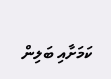ކަމަށާއި ބަލިން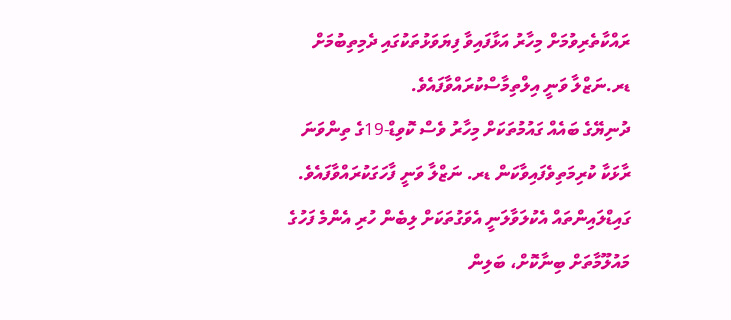ރައްކާތެރިވުމަށް މިހާރު އަޅާފައިވާ ފިޔަވަޅުތަކުގައި ދެމިތިބުމަށް ޑރ.ނަޒްލާ ވަނީ އިލްތިމާސްކުރައްވާފައެވެ.
ދުނިޔޭގެ ބައެއް ގައުމުތަކަށް މިހާރު ވެސް ކޮވިޑް-19ގެ ތިންވަނަ ރާޅަކާ ކުރިމަތިވެފައިވާކަން ޑރ. ނަޒްލާ ވަނީ ފާހަގަކުރައްވާފައެވެ. ގައިޑްލައިންތައް އެކުލަވާލަނީ އެވަގުތަކަށް ލިބެން ހުރި އެންމެ ފަހުގެ މައުލޫމާތަށް ބިނާކޮށް، ބަލިން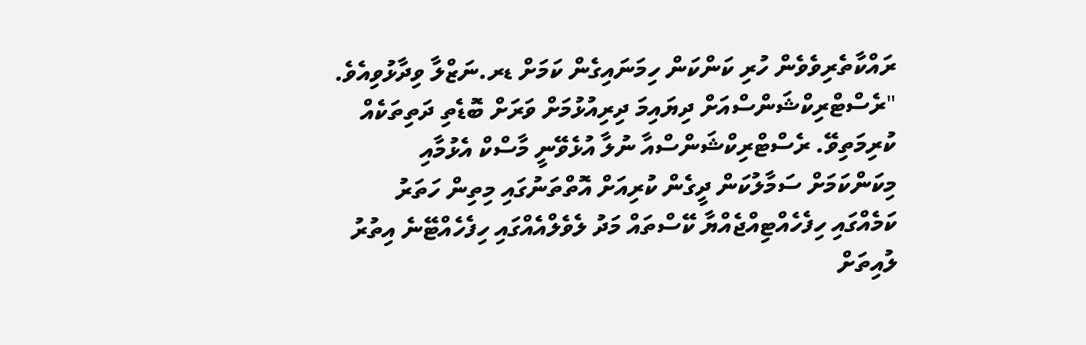ރައްކާތެރިވެވެން ހުރި ކަންކަން ހިމަނައިގެން ކަމަށް ޑރ.ނަޒްލާ ވިދާޅުވިއެވެ.
"ރެސްޓްރިކްޝަންސްއަށް ދިޔައިމަ ދިރިއުޅުމަށް ވަރަށް ބޮޑެތި ދަތިތަކެއް ކުރިމަތިވޭ. ރެސްޓްރިކްޝަންސްއާ ނުލާ އުޅެވޭނީ މާސްކް އެޅުމާއި މިކަންކަމަށް ސަމާލުކަން ދީގެން ކުރިއަށް އޮތްތަނުގައި މިތިން ހަތަރު ކަމެއްގައި ހިފެހެއްޓިއްޖެއްޔާ ކޭސްތައް މަދު ލެވެލްއެއްގައި ހިފެހެއްޓޭނެ އިތުރު ލުއިތަށް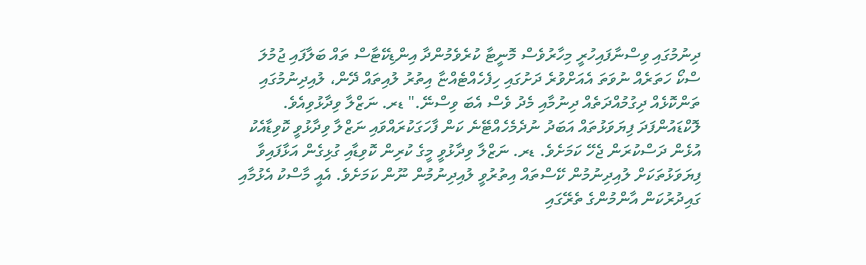ދިނުމުގައި ވިސްނާފައިހުރީ މިހާރުވެސް މޮނީޓާ ކުރެވެމުންދާ އިންޑިކޭޓާސް ތައް ބަލާފައި ޖުމުލަ ސްކޯ ހަތަރެއް ނުވަތަ އެއަށްވުރެ ދަށުގައި ހިފެހެއްޓެއްޏާ އިތުރު ލުއިތައް ދޭން، ލުއިދިނުމުގައި ތަންކޮޅެއް ދިގުމުއްދަތެއް ދިނުމާއި މެދު ވެސް އެބަ ވިސްނޭ." ޑރ. ނަޒްލާ ވިދާޅުވިއެވެ.
ލޮކްޑައުންފަދަ ފިޔަވަޅުތައް އަބަދު ނުދެމެހެއްޓޭނެ ކަން ފާހަގަކުރައްވައި ނަޒްލާ ވިދާޅުވީ ކޮވިޑާއެކު އުޅެން ދަސްކުރަން ޖެހޭ ކަމަށެވެ. ޑރ. ނަޒްލާ ވިދާޅުވީ މީގެ ކުރިން ކޮވިޑާއި ގުޅިގެން އަޅާފައިވާ ފިޔަވަޅުތަކަށް ލުއިދިނުމުން ކޭސްތައް އިތުރުވީ ލުއިދިނުމުން ނޫން ކަމަށެވެ. އެއީ މާސްކު އެޅުމާއި ގައިދުރުކަން އާންމުންގެ ތެރޭގައި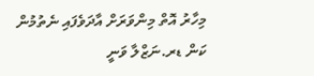މިހާރު އޮތް މިންވަރަށް އާދަވެފައި ނެތުމުން ކަން ޑރ.ނަޒްލާ ވަނީ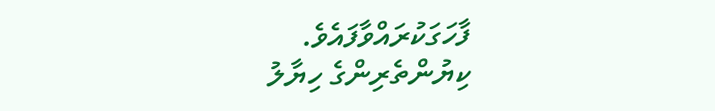ފާހަގަކުރައްވާފައެވެ.
ކިޔުންތެރިންގެ ހިޔާލު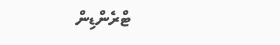ޓްރެންޑިން